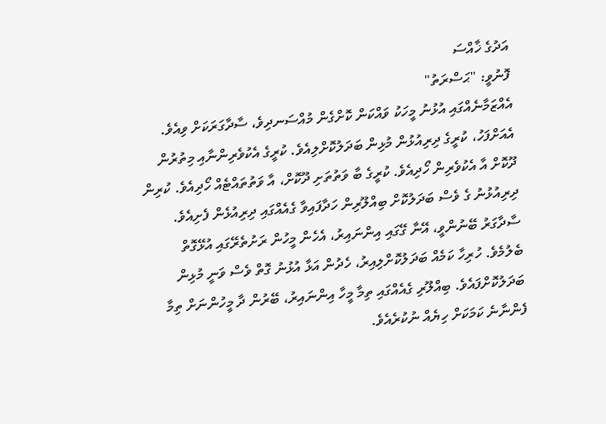އަދުގެ ޚާއްސަ
ފޮނުވީ: "ޙަސްރަތު"
އެއްޒަމާނެއްގައި އުޅުނު މީހަކު ވައްކަން ކޮށްގެން މުއްސަނދިވެ، ސާދާގަރަކަށް ވިއެވެ. އެއަށްފަހު، ކުރީގެ ދިރިއުޅުން މުޅިން ބަދަލުކޮށްލިއެވެ. ކުރީގެ އެކުވެރިންނާއި މިތުރުން ދޫކޮށް އާ އެކުވެރިން ހޯދިއެވެ. ކުރީގެ ބާ ވަތުތަށި ދޫކޮށް، އާ ވަތުތައްޓެއް ހޯދިއެވެ. ކުރިން ދިރިއުޅުނު ގެ ވެސް ބަދަލުކޮށް ބިއްލޫރިން ހަދާފައިވާ ގެއެއްގައި ދިރިއުޅެން ފެށިއެވެ. ސާދާގަރު ބޭނުންވީ، އޭނާ ގޭގައި އިންނައިރު، އެހެން މީހުން ރަށުތެރޭގައި އުޅޭގޮތް ބެލުމެވެ. ހުރިހާ ކަމެއް ބަދަލުކޮށްލިއިރު، ހެދުން އަޅާ އުޅުނު ގޮތް ވެސް ވަނީ މުޅިން ބަދަލުކޮށްފައެވެ. ބިއްލޫރި ގެއެއްގައި ތިމާ މީހާ އިންނައިރު، ބޭރުން ދާ މީހުންނަށް ތިމާ ފެންނާނެ ކަމަކަށް ހިޔެއް ނުކުރެއެވެ.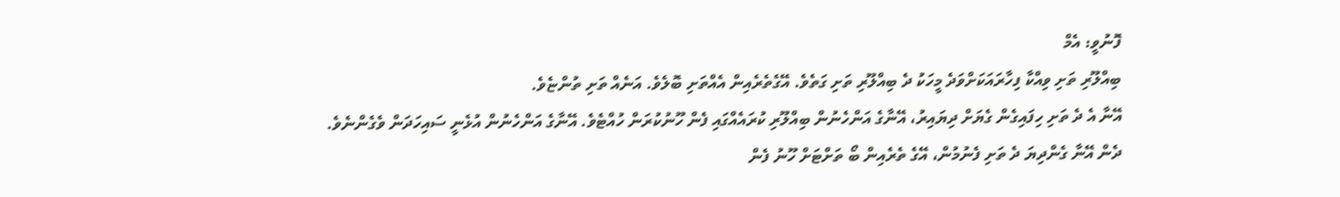ފޮނުވީ: އެމް
ބިއްލޫރި ތަށި ވިއްކާ ފިހާރައަކަށްވަދެ މީހަކު ދެ ބިއްލޫރި ތަށި ގަތެވެ. އޭގެތެރެއިން އެއްތަށި ބޮލެވެ. އަނެއް ތަށި ތުންޏެވެ.
އޭނާ އެ ދެ ތަށި ހިފައިގެން ގެޔަށް ދިޔައިރު، އޭނާގެ އަންހެނުން ބިއްލޫރި ކުރައެއްގައި ފެން ހޫނުކުރަން ހުއްޓެވެ. އޭނާގެ އަންހެނުން އުޅެނީ ސައިހަދަން ވެގެންނެވެ.
ދެން އޭނާ ގެންދިޔަ ދެ ތަށި ފެނުމުން، އޭގެ ތެރެއިން ބޯ ތަށްޓަށް ހޫނު ފެން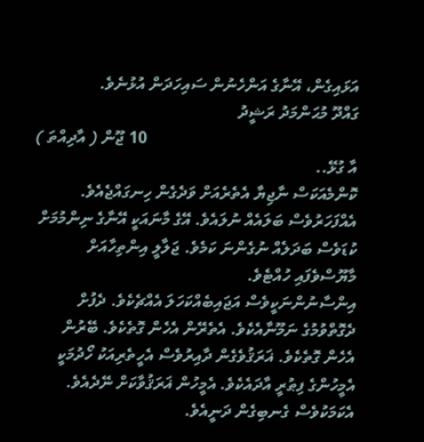އަޅައިގެން، އޭނާގެ އަންހެނުން ސައިހަދަން އުޅުނެވެ.
ގައްދޫ މުޙަންމަދު ރަޝީދު
                                                   10 ޖޫން ( އާދިއްތަ ) އާ ގުޅޭ..
ކޮންމެއަކަސް ނާޖިޔާ އެތެރެއަށް ވަދެގެން ހިނގައްޖެއެވެ. އެއްފަހަރުވެސް ބަލައެއް ނުލައެވެ. އޭގެ މާނައަކީ އޭނާގެ ނިންމުމަށް ކުޑަވެސް ބަދަލެއް ނުގެންނަ ކަމެވެ. ޖަލާލީ އިންތިހާއަށް މާޔޫސްވެފައި ހުއްޓެވެ.
އިންސާނުންނަކީވެސް އަޖައިބެއްކަހަލަ އެއްޗެކެވެ. ދެފުށް ދެގޮތްވުމުގެ ނަމޫނާއެކެވެ. އެތެރޭން އެހެން ގޮތެކެވެ. ބޭރުން އެހެން ގޮތެކެވެ. ޣަރަޤުވެގެން ދާއިރުވެސް އެހީތެރިއަކު ހޯދުމަކީ އެމީހުންގެ ފިޠުރީ އާދައެކެވެ. އެމީހުން ޣަރަޤުވާކަށް ނޭދެއެވެ. އެކަމަކުވެސް ގެނބިގެން ދަނީއެވެ.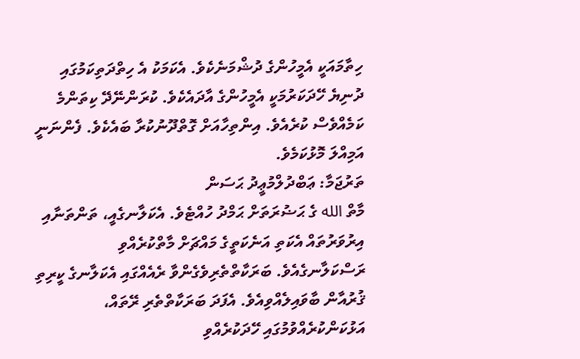ހިތާމައަކީ އެމީހުންގެ ދުޝްމަނެކެވެ. އެކަމަކު އެ ހިތްދަތިކަމުގައި ދުނިޔެ ހޭދަކަރުމަކީ އެމީހުންގެ އާދައެކެވެ. ކުރަންނޭދޭ ކިތަންމެ ކަމެއްވެސް ކުރެއެވެ. އިންތިހާއަށް ގޮތްދޫނުކުރާ ބައެކެވެ. ފެންނަނީ އަމިއްލަ މޮޅުކަމެވެ.
ތަރުޖަމާ: ޢަބްދުލްމުޢީދު ޙަސަން
މާތް الله ގެ ޙަޟުރަތަށް ޙަމްދު ހުއްޓެވެ. އެކަލާނގެއީ، ތަންތަނާއި އިރުވަރުތައް އެކަތި އަނެކަތީގެ މައްޗަށް މާތްކުރެއްވި ރަސްކަލާނގެއެވެ. ބަރަކާތްތެރިވެގެންވާ ރެއެއްގައި އެކަލާނގެ ކީރިތި ޤުރުއާން ބާވައިލެއްވިއެވެ. އެފަދަ ބަރަކާތްތެރި ރޭތައް، އަޅުކަންކުރެއްވުމުގައި ހޭދަކުރެއްވި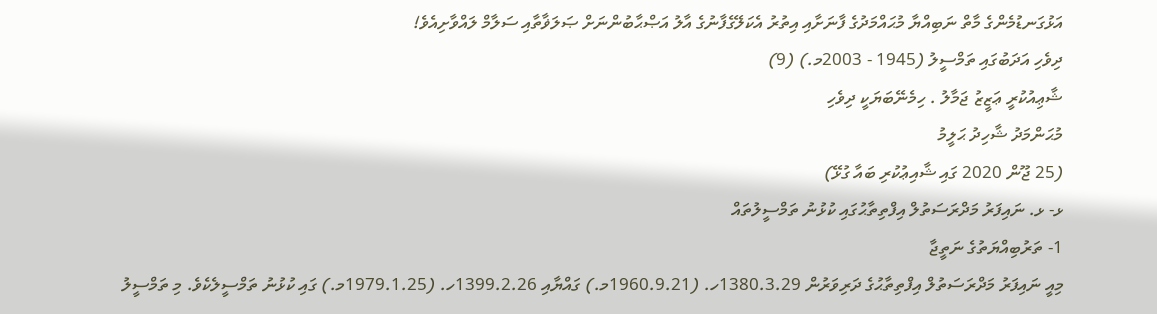އަޅުގަނޑުމެންގެ މާތް ނަބިއްޔާ މުޙައްމަދުގެ ފާނަށާއި އިތުރު އެކަލޭގެފާނުގެ އާލު އަޞްޙާބުންނަށް ޞަލަޥާތާއި ސަލާމް ލައްވާށިއެވެ!
ދިވެހި އަދަބުގައި ތަމްސީލު (1945 - 2003މ.) (9)
ޝާޢިއުކުރީ ޢަޒީޒު ޖަމާލު . ހިމެނޭބަޔަކީ ދިވެހި
މުޙަންމަދު ޝާހިދު ޙަލީމު
(25 ޖޫން 2020 ގައި ޝާއިޢުކުރި ބައާ ގުޅޭ)
ޅ- ޅ. ނައިފަރު މަދްރަސަތުލް އިފްތިތާޙުގައި ކުޅުނު ތަމްސީލުތައް
1- ތަރުބިއްޔަތުގެ ނަތީޖާ
މިއީ ނައިފަރު މަދްރަސަތުލް އިފްތިތާޙުގެ ދަރިވަރުން 1380.3.29ހ. (1960.9.21މ.) ގައްޔާއި 1399.2.26ހ. (1979.1.25މ.) ގައި ކުޅުނު ތަމްސީލެކެވެ. މި ތަމްސީލު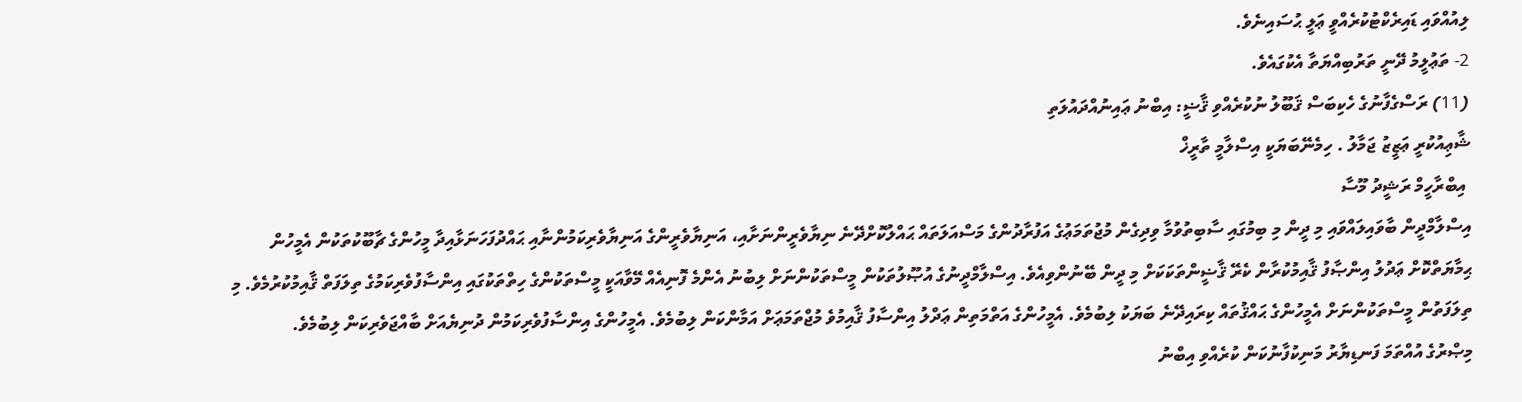ލިއުއްވައި ޑައިރެކްޓުކުރެއްވީ ޢަލީ ޙުސައިނެވެ.
2- ތަޢުލީމު ދޭނީ ތަރުބިއްޔަތާ އެކުގައެވެ.
(11) ރަސްގެފާނުގެ ހެކިބަސް ޤަބޫލު ނުކުރެއްވި ޤާޟީ: އިބްނު ޢައިނުއްދައުލަތި
ޝާޢިއުކުރީ ޢަޒީޒު ޖަމާލު . ހިމެނޭބަޔަކީ އިސްލާމީ ތާރީޚް
 އިބްރާހީމް ރަޝީދު މޫސާ
އިސްލާމްދީން ބާވައިލައްވައި މި ދީން މި ބިމުގައި ސާބިތުވުމާ ވިދިގެން މުޖުތަމަޢުގެ އަފުރާދުންގެ މަސްއަލަތައް ޙައްލުކޮށްދޭނެ ނިޔާވެރީންނަށާއި، އަނިޔާވެރީންގެ އަނިޔާވެރިކަމުންނާއި ޙައްދުފަހަނަޅާއިދާ މީހުންގެ ޗާބޫކުތަކުން އެމީހުން ޙިމާޔަތްކޮށް ޢަދުލު އިންޞާފު ޤާއިމުކުރާން ކެރޭ ޤާޟީންތަކަކަށް މި ދީން ބޭނުންވިއެވެ. އިސްލާމްދީނުގެ އުޞޫލުތަކުން މީސްތަކުންނަށް ލިބުނު އެންމެ ފޮނިއެއް މޭވާއަކީ މީސްތަކުންގެ ހިތްތަކުގައި އިންސާފުވެރިކަމުގެ ތިލަފަތް ޤާއިމުކުރުމެވެ. މި ތިލަފަތުން މީސްތަކުންނަށް އެމީހުންގެ ޙައްޤުތައް ކިރައިދޭނެ ބަޔަކު ލިބުމެވެ. އެމީހުންގެ އަތްމަތިން ޢަދްލު އިންސާފު ޤާއިމުވެ މުޖްތަމަޢަށް އަމާންކަން ލިބުމެވެ. އެމީހުންގެ އިންސާފުވެރިކަމުން ދުނިޔެއަށް ބާއްޖަވެރިކަން ލިބުމެވެ.
މިޞްރުގެ އުއްތަމަ ފަނޑިޔާރު މަނިކުފާނުކަން ކުރެއްވި އިބްނު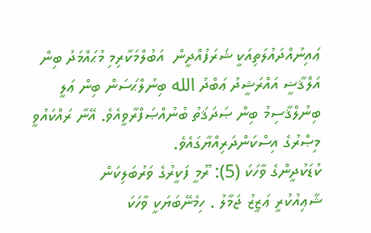ޢައިނުއްދައުލަތިއަކީ ޝަރަފުއްދީން  އަބުލްމަކާރިމި މުޙައްމަދު ބިން އަލްޤާޟީ އައްރަޝީދު ޢަބްދު الله ބިނުލްޙަސަން ބިން ޢަލީ ބިނުލްޤާސިމު ބިން ޞަދަޤަތު ބުނުއްޞަފްރާވީއެވެ. އޭނާ ރައްކައުވީ މިޞްރުގެ އިސްކަންދަރިއްޔާގައެވެ.
ކުޑަކުދީންގެ ވާހަކަ (5): ރޫމީ ފަކީރުގެ ވަރުބަލިކަން
ޝާޢިއުކުރީ ޢަޒީޒު ޖަމާލު . ހިމެނޭބަޔަކީ ވާހަކަ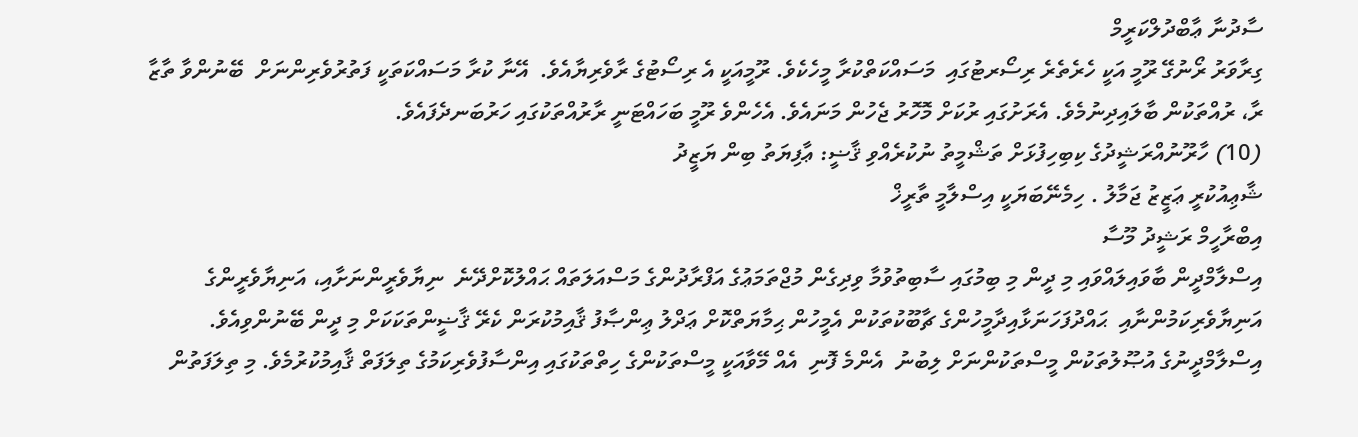ސާދުނާ ޢާބްދުލްކަރީމް
ގިރާވަރު ރޯނުގޭ ރޫމީ އަކީ ހެރެތެރެ ރިސޯރޓުގައި  މަސައްކަތްކުރާ މީހެކެވެ. ރޫމީއަކީ އެ ރިސޯޓުގެ ރާވެރިޔާއެވެ.  އޭނާ ކުރާ މަސައްކަތަކީ ފަތުރުވެރިންނަށް  ބޭނުންވާ ތާޒާ ރާ، ރުއްތަކުން ބާލައިދިނުމެވެ. އެރަށުގައި ރުކަށް މޮހޮރު ޖެހުން މަނައެވެ. އެހެންވެ ރޫމީ ބަހައްޓަނީ ރާރުއްތަކުގައި ހަރުބަނދެފައެވެ.
(10) ހާރޫނުއްރަޝީދުގެ ކިބިހިފުޅަށް ތަޝްމީތު ނުކުރެއްވި ޤާޟީ: ޢާފިޔަތު ބިން ޔަޒީދު
ޝާޢިއުކުރީ ޢަޒީޒު ޖަމާލު . ހިމެނޭބަޔަކީ އިސްލާމީ ތާރީޚް
އިބްރާހީމް ރަޝީދު މޫސާ
އިސްލާމްދީން ބާވައިލައްވައި މި ދީން މި ބިމުގައި ސާބިތުވުމާ ވިދިގެން މުޖްތަމަޢުގެ އަފްރާދުންގެ މަސްއަލަތައް ޙައްލުކޮށްދޭނެ  ނިޔާވެރީންނަށާއި، އަނިޔާވެރީންގެ އަނިޔާވެރިކަމުންނާއި  ޙައްދުފަހަނަޅާއިދާމީހުންގެ ޗާބޫކުތަކުން އެމީހުން ޙިމާޔަތްކޮށް ޢަދްލު ޢިންޞާފު ޤާއިމުކުރަން ކެރޭ ޤާޟީންތަކަކަށް މި ދީން ބޭނުންވިއެވެ. އިސްލާމްދީނުގެ އުޞޫލުތަކުން މީސްތަކުންނަށް ލިބުނު  އެންމެ ފޮނި  އެއް މޭވާއަކީ މީސްތަކުންގެ ހިތްތަކުގައި އިންސާފުވެރިކަމުގެ ތިލަފަތް ޤާއިމުކުރުމެވެ. މި ތިލަފަތުން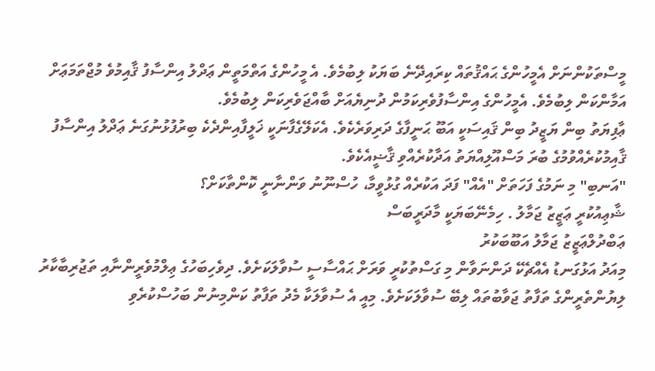މީސްތަކުންނަށް އެމީހުންގެ ޙައްޤުތައް ކިރައިދޭނެ ބަޔަކު ލިބުމެވެ. އެ މީހުންގެ އަތްމަތީން ޢަދްލު އިންސާފު ޤާއިމުވެ މުޖްތަމަޢަށް އަމާންކަން ލިބުމެވެ. އެމީހުންގެ އިންސާފުވެރިކަމުން ދުނިޔެއަށް ބާއްޖަވެރިކަން ލިބުމެވެ.
ޢާފިޔަތު ބިން ޔަޒީދު ބިން ޤައިސަކީ އަބޫ ޙަނީފާގެ ދަރިވަރެކެވެ. އެކަލޭގެފާނަކީ ޚަލީފާއިންދެކެ ބިރުފުޅުނުގަނެ ޢަދްލު އިންސާފު ޤާއިމުކުރެއްވުމުގެ ބުރަ މަސްއޫލިއްޔަތު އަދާކުރެއްވި ޤާޟީއެކެވެ.
"އަނބި" މި ނަމުގެ ފަހަތަށް "އެއް" ފަދަ އަކުރެއް ގުޅުވީމާ، ހުސްނޫނު ވަންނާނީ ކޮންތާކަށް؟
ޝާޢިއުކުރީ ޢަޒީޒު ޖަމާލު . ހިމެނޭބަޔަކީ މާދަރީބަސް
ޢަބްދުލްޢަޒީޒު ޖަމާލު އަބޫބަކުރު
މިއަދު އަޅުގަނޑު އެއްޗެކޭ ދަންނަވާން މި ގަސްތުކުރީ ވަރަށް ޙައްސާސީ ސުވާލަކަށެވެ. ދިވެހިބަހުގެ ޢިލްމުވެރީންނާއި ތަޖުރިބާކާރު ލިޔުންތެރީންގެ ތަފާތު ޖަވާބުތައް ލިބޭ ސުވާލަކަށެވެ. މިއީ އެ ސުވާލަކާ މެދު ތަފާތު ކަންމިނުން ބަހުސްކުރެވި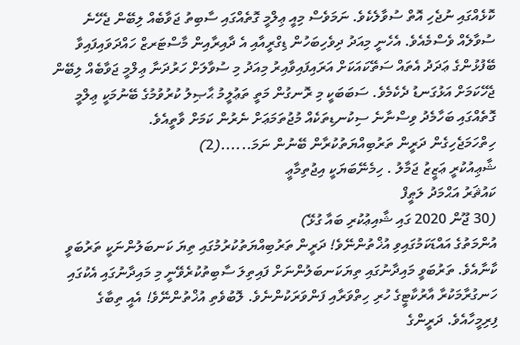ކޮޅެއްގައި ނުޖެހި އޮތް ސުވާލެކެވެ. ނަމަވެސް މިއީ ޢިލްމީ ގޮތެއްގައި ސާބިތު ޖަވާބެއް ލިބޭން ޖެހޭނެ ސުވާލެއް ވެސްމެއެވެ. އެހެނީ މިއަދު ދިވެހިބަހުން ޑިގްރީއާއި އެ ދާއިރާއިން މާސްޓަރޒް ހައްދަވައިފައިވާ ބޭފުޅުންގެ ޢަދަދު އެތައް ސަތޭކައަކަށް އަރައިފައިވާއިރު މިއަދު މި ސުވާލަށް ހަރުދަނާ ޢިލްމީ ޖަވާބެއް ލިބޭން ޖެހޭކަމަށް އަޅުގަނޑު ދެކެމެވެ. ސަބަބަކީ މި ރޮނގުން މަތީ ތަޢުލީމު ޙާޞިލު ކުރުވުމުގެ ބޭނުމަކީ ޢިލްމީ ގޮތެއްގައި ބަހާމެދު ވިސްނާނެ ސިކުނޑިތަކެއް މުޖުތަމަޢަށް ނެރުން ކަމަށް ވާތީއެވެ.
ހިތްހަމަޖެހިގެން ދަރީން ތަރުބިއްޔަތުކުރާން ބޭނުން ނަމަ......(2)
ޝާޢިއުކުރީ ޢަޒީޒު ޖަމާލު . ހިމެނޭބަޔަކީ އިޖުތިމާޢީ
ކައުޘަރު އަޙްމަދު ލަޠީފް
(30 ޖޫން 2020 ގައި ޝާއިޢުކުރި ބައާ ގުޅޭ)
އުންމަތުގެ އައްޑަކަމުގައިވި އުޚްތުންނޭވެ! ދަރީން ތަރުބިއްޔަތުކުރުމުގައި ތިޔަ ކަނބަލުންނަކީ ތަރުބަވީ ކާނާއެވެ. ތަރުބަވީ މައިދާނުގައި ތިޔަކަނބަލުންނަށް ފައިތިލަ ސާބިތުކުރެވޭނީ މި މައިދާނުގައި އެކުގައި ހަނގުރާމަކުރާ އާރުކާޓީގެ ހުރި ހިތްވަރާއި ފަންވަރަކުންނެވެ. ލޮބުވެތި އުޚްތުންނޭވެ! އެއީ ތިބާގެ ފިރިމީހާއެވެ. ދަރީންގެ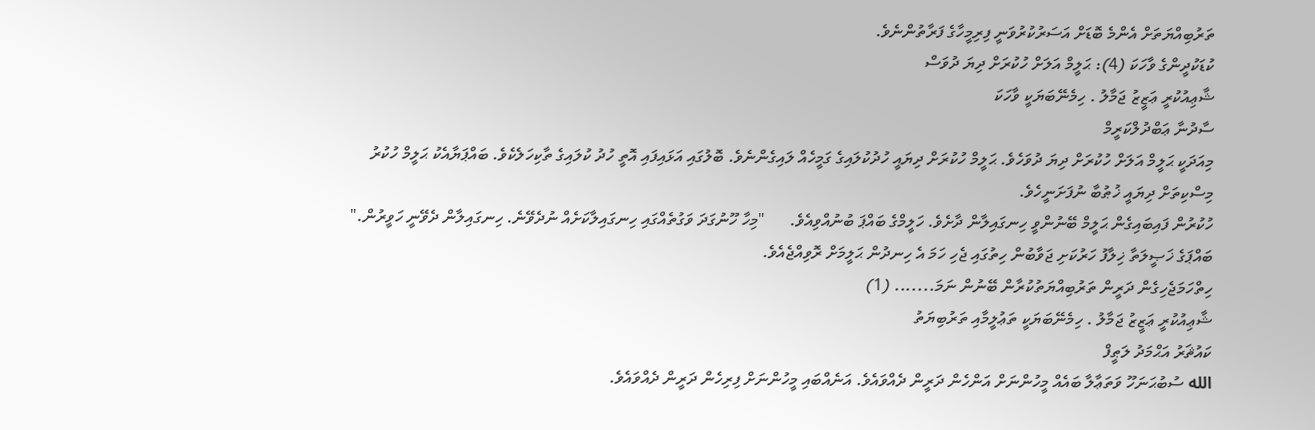ތަރުބިއްޔަތަށް އެންމެ ބޮޑަށް އަސަރުކުރުވަނީ ފިރިމީހާގެ ފަރާތުންނެވެ.
ކުޑަކުދީންގެ ވާހަކަ (4): ޙަލީމް އަލަށް ހުކުރަށް ދިޔަ ދުވަސް
ޝާޢިއުކުރީ ޢަޒީޒު ޖަމާލު . ހިމެނޭބަޔަކީ ވާހަކަ
ސާދުނާ ޢަބްދުލްކަރީމް
މިއަދަކީ ޙަލީމް އަލަށް ހުކުރަށް ދިޔަ ދުވަހެވެ. ޙަލީމް ހުކުރަށް ދިޔައީ ހުދުކުލައިގެ ގަމީހެއް ލައިގެންނެވެ. ބޮލުގައި އަޅައިފައި އޮތީ ހުދު ކުލައިގެ ތާކިހަލެކެވެ. ބައްޕަޔާއެކު ޙަލީމް ހުކުރު މިސްކިތަށް ދިޔައީ ޚުޠުބާ ނުފަށަނީހެވެ.
ހުކުރުން ފައިބައިގެން ޙަލީމް ބޭނުންވީ ހިނގައިލާން ދާށެވެ. ހަލީމްގެ ބައްޕަ ބުނުއްވިއެވެ.      "މިހާ ހޫނުގަދަ ވަގުތެއްގައި ހިނގައިލާކަށެއް ނުދެވޭނެ. ހިނގައިލާން ދެވޭނީ ހަވީރުން." ބައްޕަގެ ޚަޞީލަތާ ޚިލާފު ހަރުކަށި ޖަވާބުން ހިތުގައި ޖެހި ހަމަ އެ ހިނދުން ޙަލީމަށް ރޮވިއްޖެއެވެ.
ހިތްހަމަޖެހިގެން ދަރީން ތަރުބިއްޔަތުކުރާން ބޭނުން ނަމަ....... (1)
ޝާޢިއުކުރީ ޢަޒީޒު ޖަމާލު . ހިމެނޭބަޔަކީ ތަޢުލީމާއި ތަރުބިޔަތު
ކައުޘަރު އަޙްމަދު ލަޠީފް
الله ސުބުޙަނަހޫ ވަތަޢާލާ ބައެއް މީހުންނަށް އަންހެން ދަރީން ދެއްވައެވެ. އަނެއްބައި މީހުންނަށް ފިރިހެން ދަރީން ދެއްވައެވެ.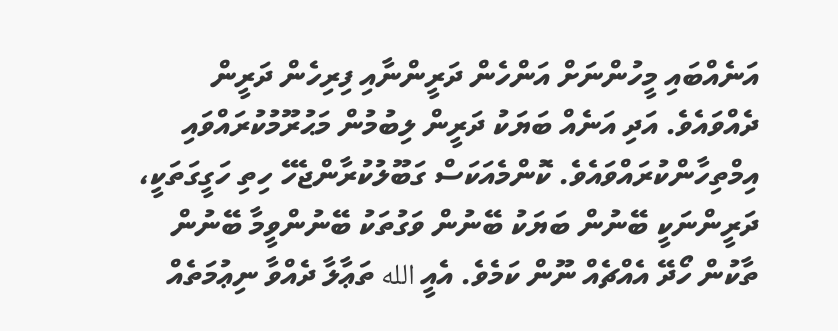އަނެއްބައި މީހުންނަށް އަންހެން ދަރީންނާއި ފިރިހެން ދަރީން ދެއްވައެވެ. އަދި އަނެއް ބަޔަކު ދަރީން ލިބުމުން މަޙުރޫމުކުރައްވައި އިމްތިހާންކުރައްވައެވެ. ކޮންމެއަކަސް ގަބޫލުކުރާންޖެހޭ ހިތި ހަގީގަތަކީ، ދަރީންނަކީ ބޭނުން ބަޔަކު ބޭނުން ވަގުތަކު ބޭނުންވީމާ ބޭނުން ތާކުން ހޯދޭ އެއްޗެއް ނޫން ކަމެވެ. އެއީ الله ތަޢާލާ ދެއްވާ ނިޢުމަތެއް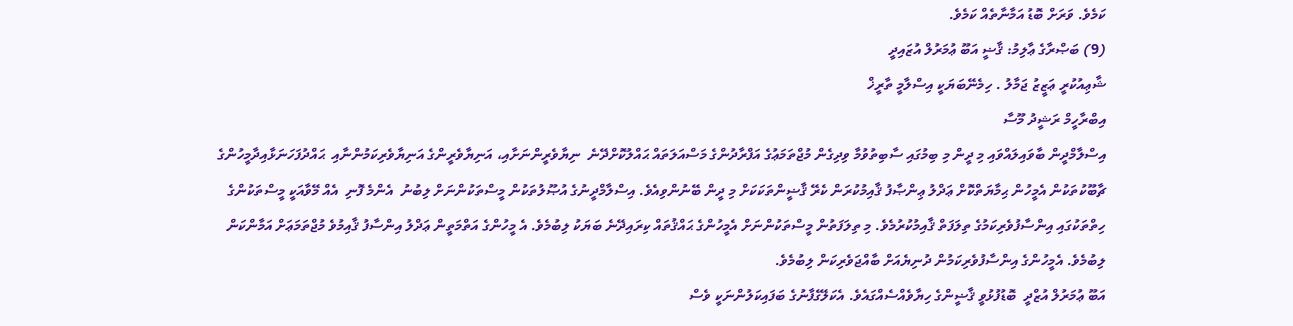ކަމެވެ. ވަރަށް ބޮޑު އަމާނާތެއް ކަމެވެ.
(9) ބަޞްރާގެ ޢާލިމު: ޤާޟީ އަބޫ ޢުމަރުލް އުޒައިދީ
ޝާޢިއުކުރީ ޢަޒީޒު ޖަމާލު . ހިމެނޭބަޔަކީ އިސްލާމީ ތާރީޚް
އިބްރާހީމް ރަޝީދު މޫސާ
އިސްލާމްދީން ބާވައިލައްވައި މި ދީން މި ބިމުގައި ސާބިތުވުމާ ވިދިގެން މުޖްތަމަޢުގެ އަފްރާދުންގެ މަސްއަލަތައް ޙައްލުކޮށްދޭނެ  ނިޔާވެރީންނަށާއި، އަނިޔާވެރީންގެ އަނިޔާވެރިކަމުންނާއި  ޙައްދުފަހަނަޅާއިދާމީހުންގެ ޗާބޫކުތަކުން އެމީހުން ޙިމާޔަތްކޮށް ޢަދްލު ޢިންޞާފު ޤާއިމުކުރަން ކެރޭ ޤާޟީންތަކަކަށް މި ދީން ބޭނުންވިއެވެ. އިސްލާމްދީނުގެ އުޞޫލުތަކުން މީސްތަކުންނަށް ލިބުނު  އެންމެ ފޮނި  އެއް މޭވާއަކީ މީސްތަކުންގެ ހިތްތަކުގައި އިންސާފުވެރިކަމުގެ ތިލަފަތް ޤާއިމުކުރުމެވެ. މި ތިލަފަތުން މީސްތަކުންނަށް އެމީހުންގެ ޙައްޤުތައް ކިރައިދޭނެ ބަޔަކު ލިބުމެވެ. އެ މީހުންގެ އަތްމަތީން ޢަދްލު އިންސާފު ޤާއިމުވެ މުޖްތަމަޢަށް އަމާންކަން ލިބުމެވެ. އެމީހުންގެ އިންސާފުވެރިކަމުން ދުނިޔެއަށް ބާއްޖަވެރިކަން ލިބުމެވެ.
އަބޫ ޢުމަރުލް އުޒްދީ  ބޮޑުފުޅުވީ ޤާޟީންގެ ހިޔާވެއްސެއްގައެވެ. އެކަލޭގެފާނުގެ ބަފައިކަލުންނަކީ ވެސް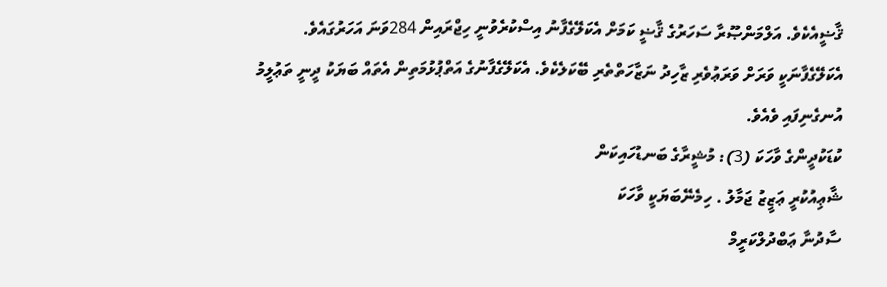ޤާޟީއެކެވެ. އަލްމަންޞޫރާ ސަހަރުގެ ޤާޟީ ކަމަށް އެކަލޭގެފާނު އިސްކުރެވުނީ ހިޖްރައިން 284ވަނަ އަހަރުގައެވެ. އެކަލޭގެފާނަކީ ވަރަށް ވަރަޢުވެރި ޒާހިދު ނަޒާހަތްތެރި ބޭކަލެކެވެ. އެކަލޭގެފާނުގެ އަތްޕުޅުމަތިން އެތައް ބަޔަކު ދީނީ ތަޢުލީމު އުނގެނިފައި ވެއެވެ.
ކުޑަކުދީންގެ ވާހަކަ (3): މުޝީރާގެ ބަނޑުހައިކަން
ޝާޢިއުކުރީ ޢަޒީޒު ޖަމާލު . ހިމެނޭބަޔަކީ ވާހަކަ
ސާދުނާ ޢަބްދުލްކަރީމް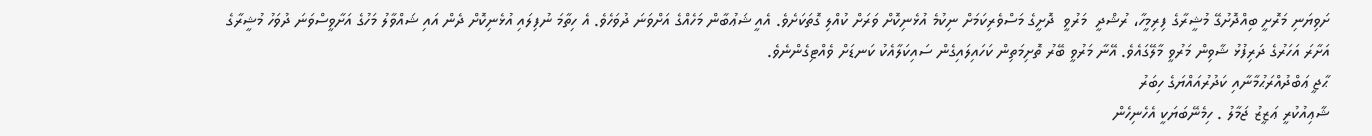ށަވިޔަނި މަރޮށީ ބިއްދޮށުގޭ މުޝީރާގެ ފިރިމީހާ، ރުޝްދީ  މަރުވީ  ދޮށީގެ މަސްވެރިކަމަށް ނިކުމެ އުޅެނިކޮށް ވަރަށް ކުއްލި ގޮތަކަށެވެ. އެއީ ޝަޢުބާން މަހެއްގެ އަށްވަނަ ދުވަހެވެ. އެ ހިތާމަ ނުފިލައި އުޅެނިކޮށް ދެން އައި ޝައްވާލު މަހުގެ އަށާވީސްވަނަ ދުވަހު މުޝީރާގެ އަށާރަ އަހަރުގެ ދަރިފުޅު ޝާވިން މަރުވީ މާލޭގައެވެ. އޭނާ މަރުވީ ބޭރު ތޮށިމަތިން ކަހައިލައިގެން ސައިކަލާއެކު ކަނޑަށް ވެއްޓިގެންނެވެ.
ޙާޖީ ޢަބްދުއްރަޙުމާނާއި ކަދުރުއައްޔަގެ ހިބަރު
ޝާޢިއުކުރީ ޢަޒީޒު ޖަމާލު . ހިމެނޭބަޔަކީ އެހެނިހެން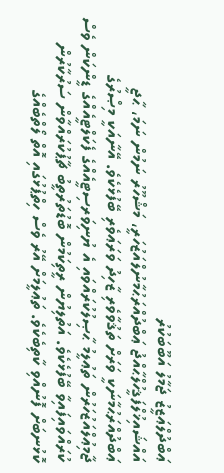ޢަބްދުލްޢަޒީޒު ޖަމާލު އަބޫބަކުރު
އައްޝައިޚުލްފަޤީހުލްޙާއްޖު ޢަބްދުއްރަޙުމާނުލްއަޒުހަރީ، މަޝްހޫރު ނަމުން ނަމަ، ޙާޖީ ޢަބްދުއްރަޙުމާނަކީ ވަރަށް ތަޤުވާވެރި ޒާހިދު ވަރަޢަވެރި ބޭފުޅެކެވެ. އޭނާއަކީ މިޞްރުގެ ޖާމިޢުލްއަޒުހަރުން ތަޢުލީމު ޙާޞިލުކުރައްވައި އެ ޔުނިވަރސިޓީއެއްގެ ފެކަލްޓީއެއްގެ ޑީންކަން ވެސް ކުރައްވައިފައިވާ ބޭފުޅެކެވެ. އަތުލިޔުން ރީތިކަމުން ބޮޑުތަރުތީބު ޗާޕުކުރައްވާން ސަރުކާރުން ކޮޅުނބަށް ފޮނުއްވި ކާތިބެކެވެ. ތަޢުލީމަށް އޭރު ވެސް ހިތްޕުޅުގައި އޮތް ލޯތްބެއްގެ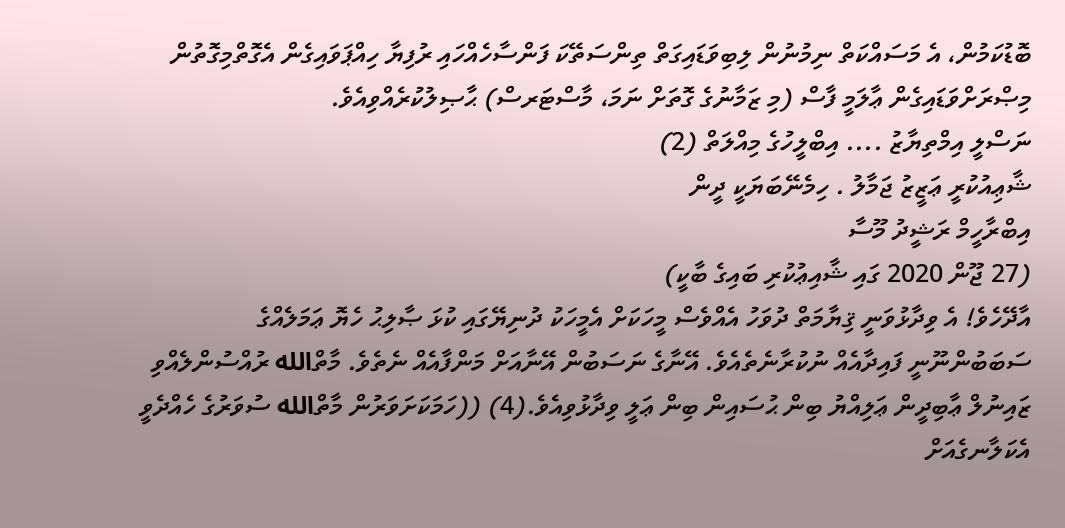ބޮޑުކަމުން، އެ މަސައްކަތް ނިމުނުން ލިބިވަޑައިގަތް ތިންސަތޭކަ ފަންސާހެއްހައި ރުފިޔާ ހިއްޕަވައިގެން އެގޮތްމިގޮތުން މިޞްރަށްވަޑައިގެން ޢާލަމީ ފާސް (މި ޒަމާނުގެ ގޮތަށް ނަމަ، މާސްޓަރސް) ޙާޞިލުކުރެއްވިއެވެ.
ނަސްލީ އިމްތިޔާޒު .... އިބްލީހުގެ މިއްލަތް (2)
ޝާޢިއުކުރީ ޢަޒީޒު ޖަމާލު . ހިމެނޭބަޔަކީ ދީން
އިބްރާހީމް ރަޝީދު މޫސާ
(27 ޖޫން 2020 ގައި ޝާއިޢުކުރި ބައިގެ ބާކީ)
އާދޭހެވެ! އެ ވިދާޅުވަނީ ޤިޔާމަތް ދުވަހު އެއްވެސް މީހަކަށް އެމީހަކު ދުނިޔޭގައި ކުޅަ ޞާލިޙު ހެޔޮ ޢަމަލެއްގެ ސަބަބުންނޫނީ ފައިދާއެއް ނުކުރާނެތެއެވެ. އޭނާގެ ނަސަބުން އޭނާއަށް މަންފާއެއް ނެތެވެ. މާތްالله ރުއްސުންލެއްވި ޒައިނުލް ޢާބިދީން ޢަލިއްޔު ބިން ޙުސައިން ބިން ޢަލީ ވިދާޅުވިއެވެ.(4) ((ހަމަކަށަވަރުން މާތްالله ސުވަރުގެ ހެއްދެވީ އެކަލާނގެއަށް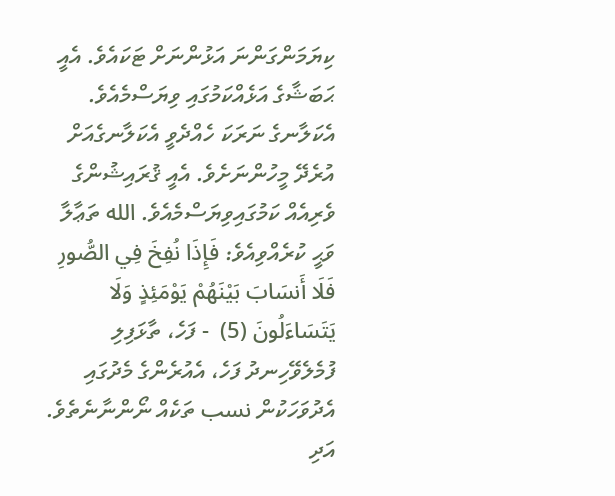ކިޔަމަންގަންނަ އަޅުންނަށް ޓަކައެވެ. އެއީ ޙަބަޝާގެ އަޅެއްކަމުގައި ވިޔަސްމެއެވެ. އެކަލާނގެ ނަރަކަ ހެއްދެވީ އެކަލާނގެއަށް އުރެދޭ މީހުންނަށެވެ. އެއީ ޤުރައިޝުންގެ ވެރިއެއް ކަމުގައިވިޔަސްމެއެވެ. الله ތަޢާލާ ވަޙީ ކުރެއްވިއެވެ: فَإِذَا نُفِخَ فِي الصُّورِ فَلَا أَنسَابَ بَيْنَهُمْ يَوْمَئِذٍ وَلَا يَتَسَاءَلُونَ (5)  - ފަހެ، ތާޅަފިލި ފުމެލެވޭހިނދު ފަހެ، އެއުރެންގެ މެދުގައި އެދުވަހަކުން نسب ތަކެއް ނޯންނާނެތެވެ. އަދި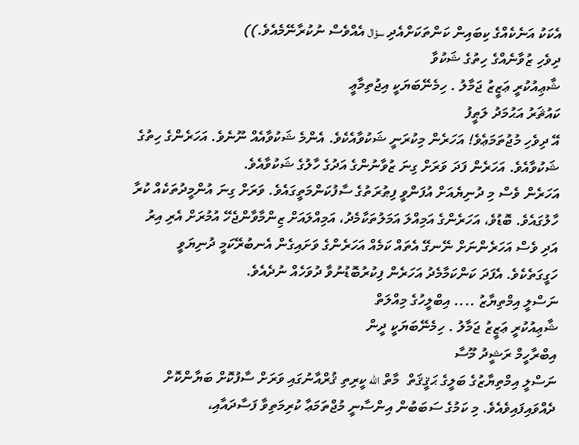އެކަކު އަނެކެއްގެ ކިބައިން ކަންތަކަށްއެދި سؤال އެއްވެސް ނުކުރާނޭމެއެވެ.))
ދިވެހި ޒުވާނެއްގެ ހިތުގެ ޝަކުވާ
ޝާޢިއުކުރީ ޢަޒީޒު ޖަމާލު . ހިމެނޭބަޔަކީ އިޖުތިމާޢީ
ކައުޘަރު އަޙުމަދު ލަޠީފު
އޭ ދިވެހި މުޖުތަމަޢެވެ! އަހަރެން މިކުރަނީ ޝަކުވާއެކެވެ. އެންމެ ޝަކުވާއެއް ނޫނެވެ. އަހަރެންގެ ހިތުގެ ޝަކުވާއެވެ. އަހަރެން ފަދަ ވަރަށް ގިނަ ޒުވާނުންގެ އަދުގެ ހާލުގެ ޝަކުވާއެވެ.
އަހަރެން ވެސް މި ދުނިޔެއަށް އުފަންވީ ފިޠުރަތުގެ ސާފުކަންމަތީގައެވެ. ވަރަށް ގިނަ އުންމީދުތަކެއް ކުރާ ހާލުގައެވެ. ބޮޑުވެ، އަހަރެންގެ އަމިއްލަ އަމަލުތަކާމެދު، އަމިއްލައަށް ޒިންމާވާންޖެހޭ އުމުރަށް އެރި އިރު އަދި ވެސް އަހަރެންނަށް ނޭނގޭ އެތައް ކަމެއް އަހަރެންގެ ވަށައިގެން އެނބުރޭކަމީ ދުނިޔަވީ ހަގީގަތެކެވެ. އެފަދަ ކަންކަމާމެދު އަހަރެން ފިކުރުބޮޑުނުވާ ދުވަހެއް ނުދެއެވެ.
ނަސްލީ އިމްތިޔާޒު .... އިބްލީހުގެ މިއްލަތް
ޝާޢިއުކުރީ ޢަޒީޒު ޖަމާލު . ހިމެނޭބަޔަކީ ދީން
އިބްރާހީމް ރަޝީދު މޫސާ
ނަސްލީ އިމްތިޔާޒުގެ ބަލީގެ ޙަޤީޤަތް  މާތް الله ކީރިތި ޤުރްއާނުގައި ވަރަށް ސާފުކޮށް ބަޔާންކޮށް ދެއްވައިފައިވެއެވެ. މި ކަމުގެ ސަބަބުން އިންސާނީ މުޖްތަމަޢާ ކުރިމަތިވާ ފަސާދައާއި،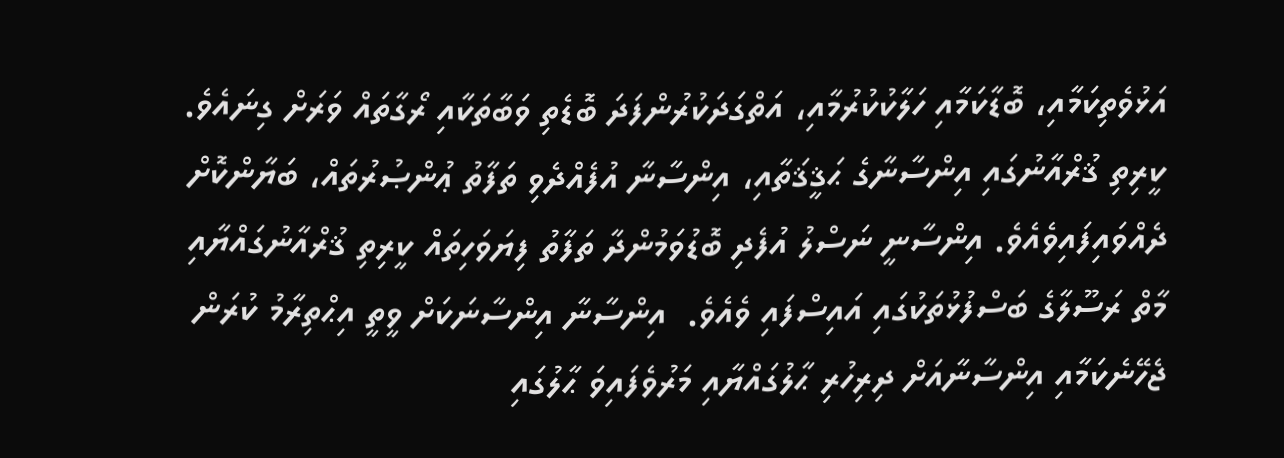އަޅުވެތިކަމާއި، ބޮޑާކަމާއި ހަލާކުކުރުމާއި، އަތްގަދަކުރުންފަދަ ބޮޑެތި ވަބާތަކާއި ރޯގާތައް ވަރަށް ގިނައެވެ.
ކީރިތި ޤުރްއާނުގައި އިންސާނާގެ ޙަޤީޤަތާއި، އިންސާނާ އުފެއްދެވި ތަފާތު ޢުންޞުރުތައް، ބަޔާންކޮށް ދެއްވައިފައިވެއެވެ. އިންސާނީ ނަސްލު އުފެދި ބޮޑުވަމުންދާ ތަފާތު ފިޔަވަހިތައް ކީރިތި ޤުރްއާނުގައްޔާއި މާތް ރަސޫލާގެ ބަސްފުޅުތަކުގައި އައިސްފައި ވެއެވެ.  އިންސާނާ އިންސާނަކަށް ވީތީ އިޙްތިރާމު ކުރަން ޖެހޭނެކަމާއި އިންސާނާއަށް ދިރިހުރި ޙާލުގައްޔާއި މަރުވެފައިވަ ޙާލުގައި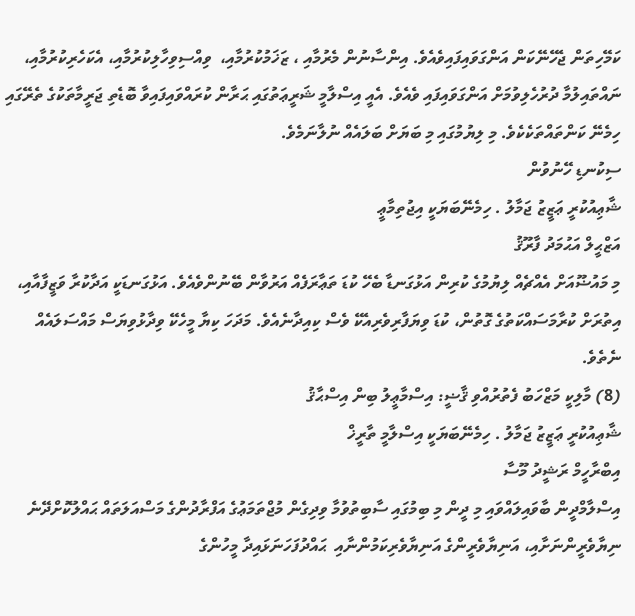ކަމޭހިތަން ޖެހޭނޭކަން އަންގަވައިފައިވެއެވެ. އިންސާނުން މެރުމާއި ، ޒަޚަމުކުރުމާއި،  ވިއްސިވިހާލިކުރުމާއި، އެކަހެރިކުރުމާއި، ނައްތައިލުމާ ދުރުހެލިވުމަށް އަންގަވައިފައި ވެއެވެ. އެއީ އިސްލާމީ ޝަރީޢަތުގައި ޙަރާން ކުރައްވައިފައިވާ ބޮޑެތި ޖަރީމާތަކުގެ ތެރޭގައި ހިމެނޭ ކަންތައްތަކެކެވެ. މި ލިޔުމުގައި މި ބަޔަށް ބަލައެއް ނުލާނަމެވެ.
ސިކުނޑި ހޭނުވުން
ޝާޢިއުކުރީ ޢަޒީޒު ޖަމާލު . ހިމެނޭބަޔަކީ އިޖުތިމާޢީ
އަޒްޙީލް އަޙުމަދު ފާރޫޤު
މި މައުޟޫއަށް އެއްޗެއް ލިޔުމުގެ ކުރިން އަޅުގަނޑާ ބެހޭ ކުޑަ ތަޢާރަފެއް އަރުވާން ބޭނުންވެއެވެ. އަޅުގަނޑަކީ އަދާކުރާ ވަޒީފާއާއި، އިތުރަށް ކުރާމަސައްކަތުގެ ގޮތުން، ކުޑަ ވިޔަފާރިވެރިއެކޭ ވެސް ކިއިދާނެއެވެ. މަދަހަ ކިޔާ މީހެކޭ ވިދާޅުވިޔަސް މައްސަލައެއް ނެތެވެ.
(8) މާލިކީ މަޒްހަބު ފެތުރުއްވި ޤާޟީ: އިސްމާޢީލު ބިން އިސްޙާޤު
ޝާޢިއުކުރީ ޢަޒީޒު ޖަމާލު . ހިމެނޭބަޔަކީ އިސްލާމީ ތާރީޚް
އިބްރާހީމް ރަޝީދު މޫސާ
އިސްލާމްދީން ބާވައިލައްވައި މި ދީން މި ބިމުގައި ސާބިތުވުމާ ވިދިގެން މުޖްތަމަޢުގެ އަފްރާދުންގެ މަސްއަލަތައް ޙައްލުކޮށްދޭނެ  ނިޔާވެރީންނަށާއި، އަނިޔާވެރީންގެ އަނިޔާވެރިކަމުންނާއި  ޙައްދުފަހަނަޅައިދާ މީހުންގެ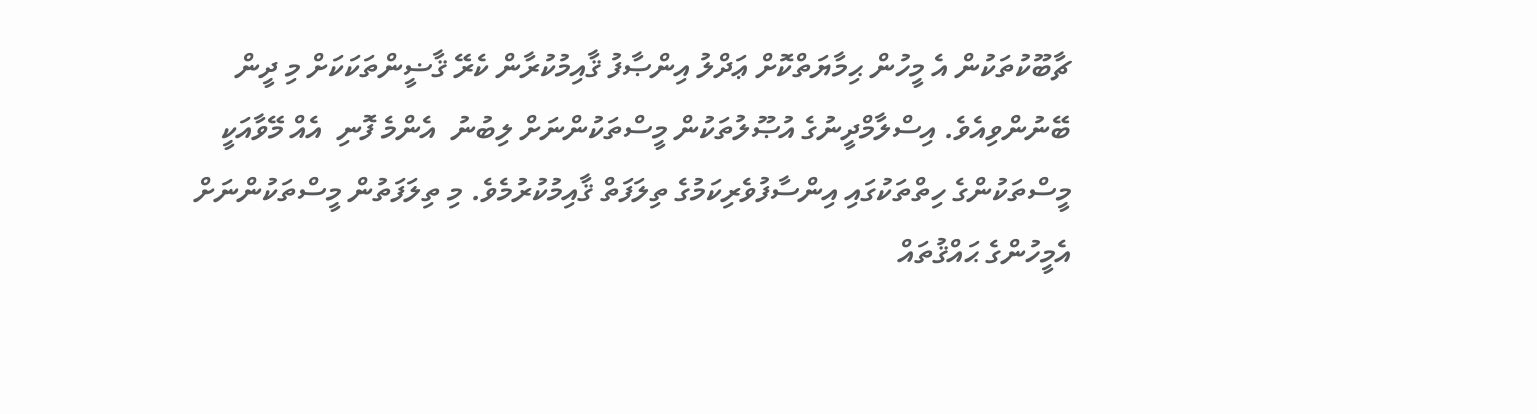ޗާބޫކުތަކުން އެ މީހުން ޙިމާޔަތްކޮށް ޢަދްލު އިންޞާފު ޤާއިމުކުރާން ކެރޭ ޤާޟީންތަކަކަށް މި ދީން ބޭނުންވިއެވެ. އިސްލާމްދީނުގެ އުޞޫލުތަކުން މީސްތަކުންނަށް ލިބުނު  އެންމެ ފޮނި  އެއް މޭވާއަކީ މީސްތަކުންގެ ހިތްތަކުގައި އިންސާފުވެރިކަމުގެ ތިލަފަތް ޤާއިމުކުރުމެވެ. މި ތިލަފަތުން މީސްތަކުންނަށް އެމީހުންގެ ޙައްޤުތައް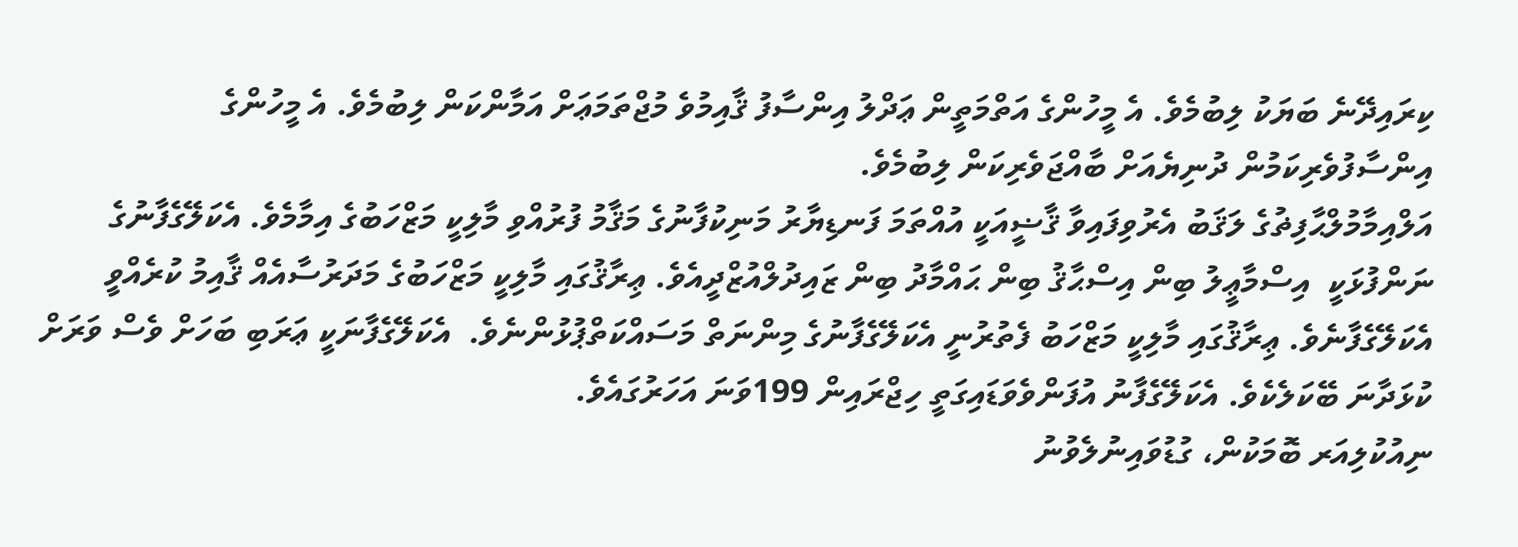ކިރައިދޭނެ ބަޔަކު ލިބުމެވެ. އެ މީހުންގެ އަތްމަތީން ޢަދްލު އިންސާފު ޤާއިމުވެ މުޖްތަމަޢަށް އަމާންކަން ލިބުމެވެ. އެ މީހުންގެ އިންސާފުވެރިކަމުން ދުނިޔެއަށް ބާއްޖަވެރިކަން ލިބުމެވެ.
އަލްއިމާމުލްޙާފިޡުގެ ލަޤަބު އެރުވިފައިވާ ޤާޟީއަކީ އުއްތަމަ ފަނޑިޔާރު މަނިކުފާނުގެ މަޤާމު ފުރުއްވި މާލިކީ މަޒްހަބުގެ އިމާމެވެ. އެކަލޭގެފާނުގެ ނަންފުޅަކީ  އިސްމާޢީލު ބިން އިސްޙާޤު ބިން ޙައްމާދު ބިން ޒައިދުލްއުޒްދީއެވެ. ޢިރާޤުގައި މާލިކީ މަޒްހަބުގެ މަދަރުސާއެއް ޤާއިމު ކުރެއްވީ އެކަލޭގެފާނެވެ. ޢިރާޤުގައި މާލިކީ މަޒްހަބު ފެތުރުނީ އެކަލޭގެފާނުގެ މިންނަތް މަސައްކަތްޕުޅުންނެވެ.  އެކަލޭގެފާނަކީ ޢަރަބި ބަހަށް ވެސް ވަރަށް ކުޅަދާނަ ބޭކަލެކެވެ. އެކަލޭގެފާނު އުފަންވެވަޑައިގަތީ ހިޖްރައިން 199ވަނަ އަހަރުގައެވެ.
ނިއުކުލިއަރ ބޮމަކުން، ގުޑުވައިނުލެވުނު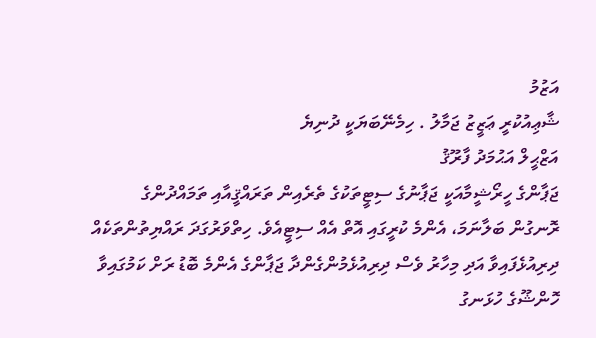އަޒުމު
ޝާޢިއުކުރީ ޢަޒީޒު ޖަމާލު . ހިމެނޭބަޔަކީ ދުނިޔެ
އަޒްޙީލް އަޙުމަދު ފާރޫޤު
ޖަޕާންގެ ހީރޯޝީމާއަކީ ޖަޕާނުގެ ސިޓީތަކުގެ ތެރެއިން ތަރައްޤީއާއި ތަމައްދުންގެ ރޮނގުން ބަލާނަމަ، އެންމެ ކުރީގައި އޮތް އެއް ސިޓީއެވެ. ހިތްވަރުގަދަ ރައްޔިތުންތަކެއް ދިރިއުޅެފައިވާ އަދި މިހާރު ވެސް ދިރިއުޅެމުންގެންދާ ޖަޕާންގެ އެންމެ ބޮޑު ރަށް ކަމުގައިވާ ހޮންޝޫގެ ހުޅަނގު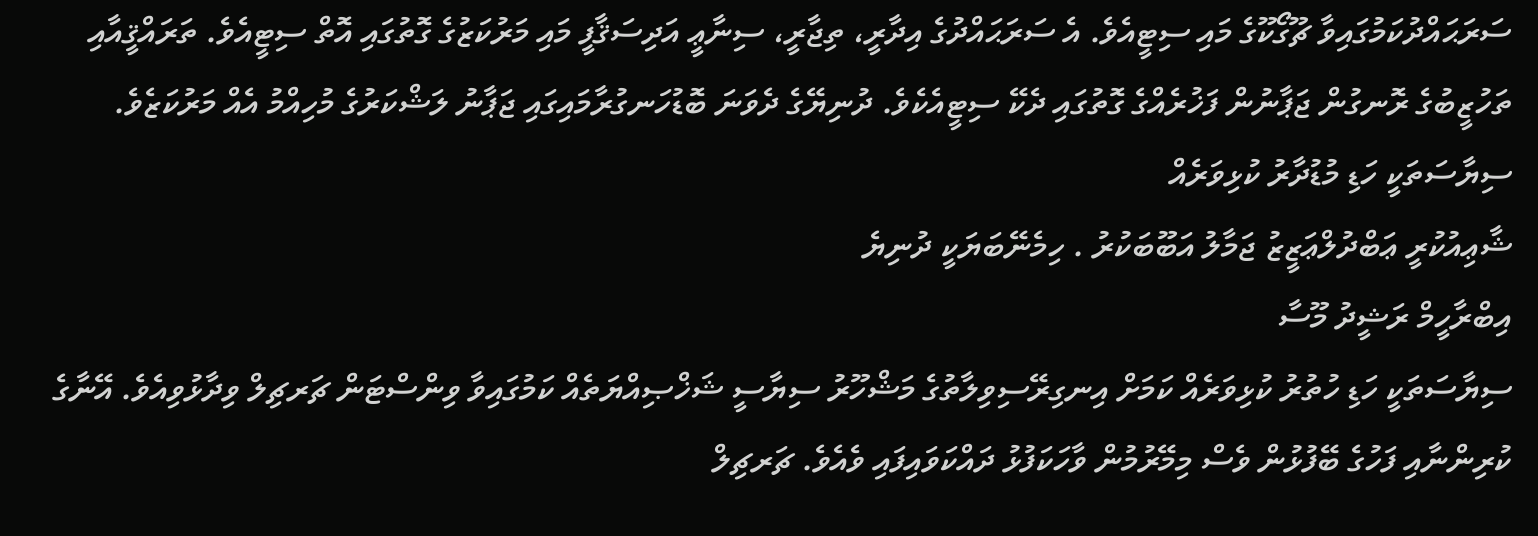ސަރަޙައްދުކަމުގައިވާ ޗޫގޯކޫގެ މައި ސިޓީއެވެ. އެ ސަރަޙައްދުގެ އިދާރީ، ތިޖާރީ، ސިނާޢީ އަދިސަޤާފީ މައި މަރުކަޒުގެ ގޮތުގައި އޮތް ސިޓީއެވެ. ތަރައްޤީއާއި ތަހުޒީބުގެ ރޮނގުން ޖަޕާނުން ފަޚުރެއްގެ ގޮތުގައި ދެކޭ ސިޓީއެކެވެ. ދުނިޔޭގެ ދެވަނަ ބޮޑުހަނގުރާމައިގައި ޖަޕާނު ލަޝްކަރުގެ މުހިއްމު އެއް މަރުކަޒެވެ.
ސިޔާސަތަކީ ހަޑި މުޑުދާރު ކުޅިވަރެއް
ޝާޢިއުކުރީ ޢަބްދުލްޢަޒީޒު ޖަމާލު އަބޫބަކުރު . ހިމެނޭބަޔަކީ ދުނިޔެ
އިބްރާހީމް ރަޝީދު މޫސާ
ސިޔާސަތަކީ ހަޑި ހުތުރު ކުޅިވަރެއް ކަމަށް އިނގިރޭސިވިލާތުގެ މަޝްހޫރު ސިޔާސީ ޝަޚްޞިއްޔަތެއް ކަމުގައިވާ ވިންސްޓަން ޗަރޗިލް ވިދާޅުވިއެވެ. އޭނާގެ ކުރިންނާއި ފަހުގެ ބޭފުޅުން ވެސް މިމޭރުމުން ވާހަކަފުޅު ދައްކަވައިފައި ވެއެވެ. ޗަރޗިލް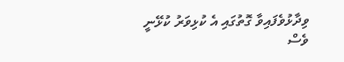ވިދާޅުވެފައިވާ ގޮތުގައި އެ ކުޅިވަރު ކުޅޭނީ ވެސް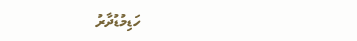ހަޑިމުޑުދާރު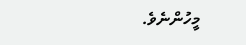މީހުންނެވެ.